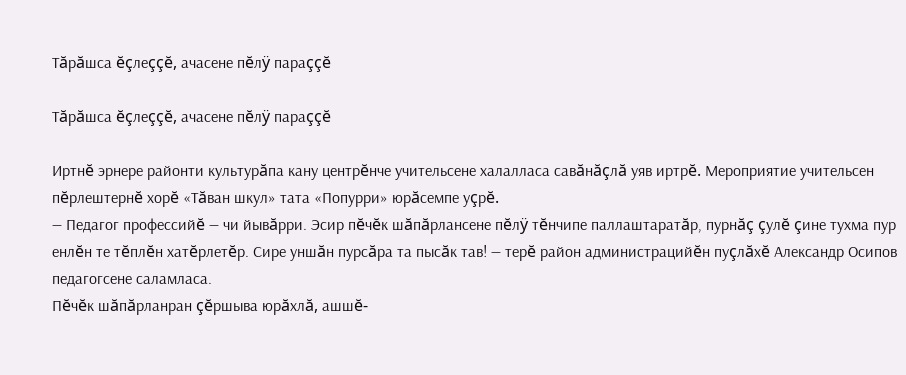Тăрăшса ĕçлеççĕ, ачасене пĕлÿ параççĕ

Тăрăшса ĕçлеççĕ, ачасене пĕлÿ параççĕ

Иртнĕ эрнере районти культурăпа кану центрĕнче учительсене халалласа савăнăçлă уяв иртрĕ. Мероприятие учительсен пĕрлештернĕ хорĕ «Тăван шкул» тата «Попурри» юрăсемпе уçрĕ.
— Педагог профессийĕ — чи йывăрри. Эсир пĕчĕк шăпăрлансене пĕлÿ тĕнчипе паллаштаратăр, пурнăç çулĕ çине тухма пур енлĕн те тĕплĕн хатĕрлетĕр. Сире уншăн пурсăра та пысăк тав! — терĕ район администрацийĕн пуçлăхĕ Александр Осипов педагогсене саламласа.
Пĕчĕк шăпăрланран çĕршыва юрăхлă, ашшĕ-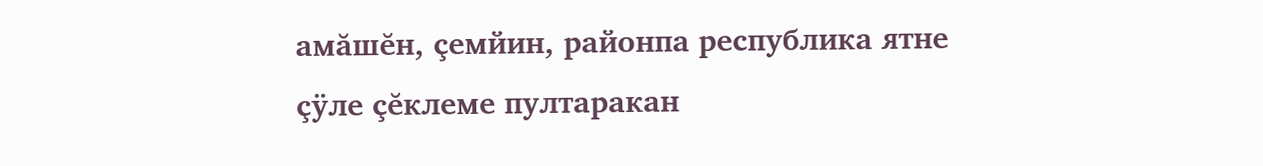амăшĕн, çемйин, районпа республика ятне çÿле çĕклеме пултаракан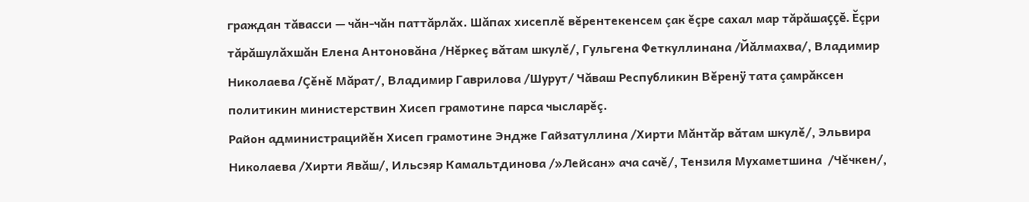граждан тăвасси — чăн-чăн паттăрлăх. Шăпах хисеплĕ вĕрентекенсем çак ĕçре сахал мар тăрăшаççĕ. Ĕçри тăрăшулăхшăн Елена Антоновăна /Нĕркеç вăтам шкулĕ/, Гульгена Феткуллинана /Йăлмахва/, Владимир Николаева /Çĕнĕ Мăрат/, Владимир Гаврилова /Шурут/ Чăваш Республикин Вĕренÿ тата çамрăксен политикин министерствин Хисеп грамотине парса чысларĕç.
Район администрацийĕн Хисеп грамотине Эндже Гайзатуллина /Хирти Мăнтăр вăтам шкулĕ/, Эльвира Николаева /Хирти Явăш/, Ильсэяр Камальтдинова /»Лейсан» ача сачĕ/, Тензиля Мухаметшина  /Чĕчкен/,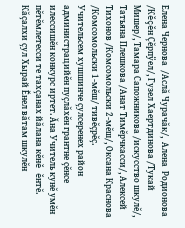Елена Чернова  /Аслă Чурачăк/,  Алена  Родионова /Кĕçĕн Çĕрпÿел/, Гузел Хаертдинова /Тукай Мишер/, Тамара Сапожникова /искусство шкулĕ/, Татьяна Плешкова /Анат Тимĕрчкасси/, Алексей Тихонов /Комсомольски 2-мĕш/, Оксана Краснова /Комсомольски 1-мĕш/ тивĕçрĕç.
Учительсем хушшинче çулсеренех район администрацийĕн пуçлăхĕн грантне çĕнсе илессишĕн конкурс иртет. Ăна Учитель кунĕ умĕн пĕтĕмлетесси те тахçанах йăлана кĕнĕ ĕнтĕ. Кăçалхи çул Хырай Ĕнел вăтам шкулĕн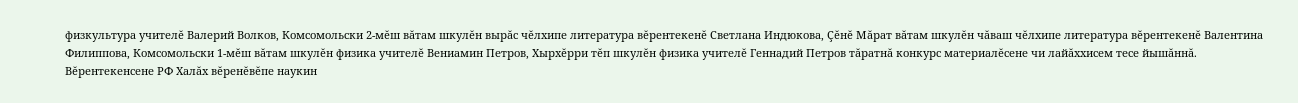физкультура учителĕ Валерий Волков, Комсомольски 2-мĕш вăтам шкулĕн вырăс чĕлхипе литература вĕрентекенĕ Светлана Индюкова, Çĕнĕ Мăрат вăтам шкулĕн чăваш чĕлхипе литература вĕрентекенĕ Валентина Филиппова, Комсомольски 1-мĕш вăтам шкулĕн физика учителĕ Вениамин Петров, Хырхĕрри тĕп шкулĕн физика учителĕ Геннадий Петров тăратнă конкурс материалĕсене чи лайăххисем тесе йышăннă.
Вĕрентекенсене РФ Халăх вĕренĕвĕпе наукин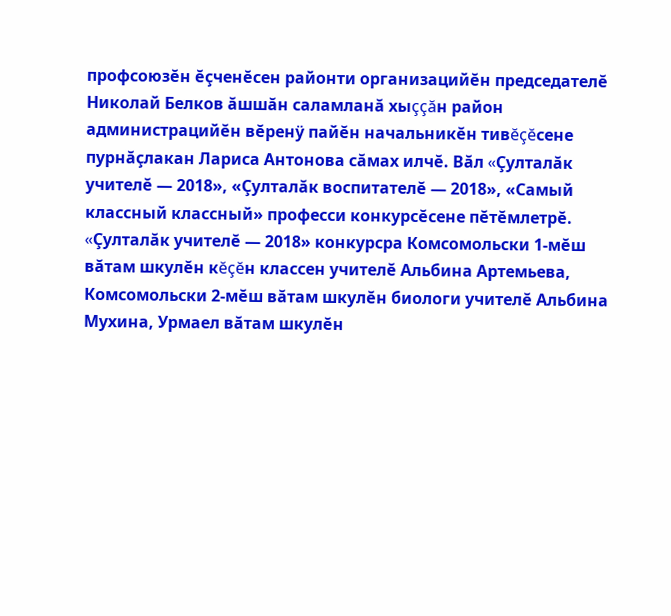профсоюзĕн ĕçченĕсен районти организацийĕн председателĕ Николай Белков ăшшăн саламланă хыççăн район администрацийĕн вĕренÿ пайĕн начальникĕн тивĕçĕсене пурнăçлакан Лариса Антонова сăмах илчĕ. Вăл «Çулталăк учителĕ — 2018», «Çулталăк воспитателĕ — 2018», «Самый классный классный» професси конкурсĕсене пĕтĕмлетрĕ.
«Çулталăк учителĕ — 2018» конкурсра Комсомольски 1-мĕш вăтам шкулĕн кĕçĕн классен учителĕ Альбина Артемьева, Комсомольски 2-мĕш вăтам шкулĕн биологи учителĕ Альбина Мухина, Урмаел вăтам шкулĕн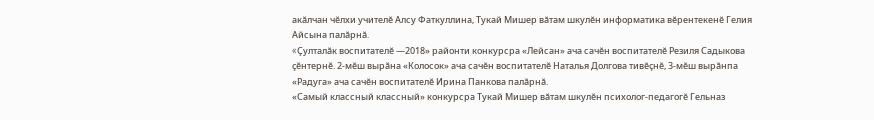акăлчан чĕлхи учителĕ Алсу Фаткуллина, Тукай Мишер вăтам шкулĕн информатика вĕрентекенĕ Гелия Айсына палăрнă.
«Çулталăк воспитателĕ —2018» районти конкурсра «Лейсан» ача сачĕн воспитателĕ Резиля Садыкова çĕнтернĕ. 2-мĕш вырăна «Колосок» ача сачĕн воспитателĕ Наталья Долгова тивĕçнĕ, 3-мĕш вырăнпа «Радуга» ача сачĕн воспитателĕ Ирина Панкова палăрнă.
«Самый классный классный» конкурсра Тукай Мишер вăтам шкулĕн психолог-педагогĕ Гельназ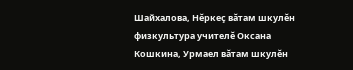Шайхалова, Нĕркеç вăтам шкулĕн физкультура учителĕ Оксана Кошкина, Урмаел вăтам шкулĕн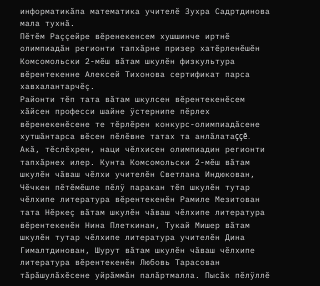информатикăпа математика учителĕ Зухра Садртдинова мала тухнă.
Пĕтĕм Раççейре вĕренекенсем хушшинче иртнĕ олимпиадăн регионти тапхăрне призер хатĕрленĕшĕн Комсомольски 2-мĕш вăтам шкулĕн физкультура вĕрентекенне Алексей Тихонова сертификат парса хавхалантарчĕç.
Районти тĕп тата вăтам шкулсен вĕрентекенĕсем хăйсен професси шайне ÿстернипе пĕрлех вĕренекенĕсене те тĕрлĕрен конкурс-олимпиадăсене хутшăнтарса вĕсен пĕлĕвне татах та анлăлатаççĕ. Акă, тĕслĕхрен, наци чĕлхисен олимпиадин регионти тапхăрнех илер. Кунта Комсомольски 2-мĕш вăтам шкулĕн чăваш чĕлхи учителĕн Светлана Индюкован, Чĕчкен пĕтĕмĕшле пĕлÿ паракан тĕп шкулĕн тутар чĕлхипе литература вĕрентекенĕн Рамиле Мезитован тата Нĕркеç вăтам шкулĕн чăваш чĕлхипе литература вĕрентекенĕн Нина Плеткинан, Тукай Мишер вăтам шкулĕн тутар чĕлхипе литература учителĕн Дина Гималтдинован, Шурут вăтам шкулĕн чăваш чĕлхипе литература вĕрентекенĕн Любовь Тарасован тăрăшулăхĕсене уйрăммăн палăртмалла. Пысăк пĕлÿллĕ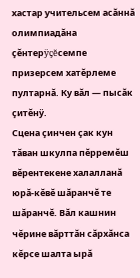хастар учительсем асăннă олимпиадăна çĕнтерÿçĕсемпе призерсем хатĕрлеме пултарнă. Ку вăл — пысăк çитĕнÿ.
Сцена çинчен çак кун тăван шкулпа пĕрремĕш вĕрентекене халалланă юрă-кĕвĕ шăранчĕ те шăранчĕ. Вăл кашнин чĕрине вăрттăн сăрхăнса кĕрсе шалта ырă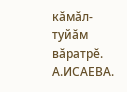кăмăл-туйăм вăратрĕ.
А.ИСАЕВА.